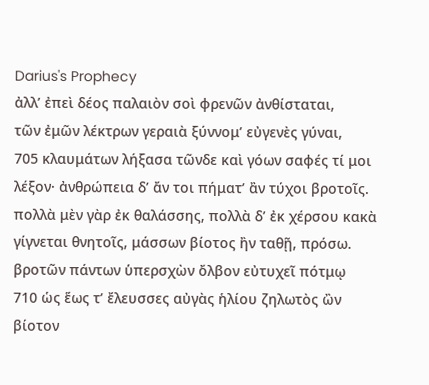Darius's Prophecy
ἀλλʼ ἐπεὶ δέος παλαιὸν σοὶ φρενῶν ἀνθίσταται,
τῶν ἐμῶν λέκτρων γεραιὰ ξύννομʼ εὐγενὲς γύναι,
705 κλαυμάτων λήξασα τῶνδε καὶ γόων σαφές τί μοι
λέξον· ἀνθρώπεια δʼ ἄν τοι πήματʼ ἂν τύχοι βροτοῖς.
πολλὰ μὲν γὰρ ἐκ θαλάσσης, πολλὰ δʼ ἐκ χέρσου κακὰ
γίγνεται θνητοῖς, μάσσων βίοτος ἢν ταθῇ, πρόσω.
βροτῶν πάντων ὑπερσχὼν ὄλβον εὐτυχεῖ πότμῳ
710 ὡς ἕως τʼ ἔλευσσες αὐγὰς ἡλίου ζηλωτὸς ὢν
βίοτον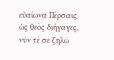εὐαίωνα Πέρσαις ὡς θεὸς διήγαγες,
νῦν τέ σε ζηλῶ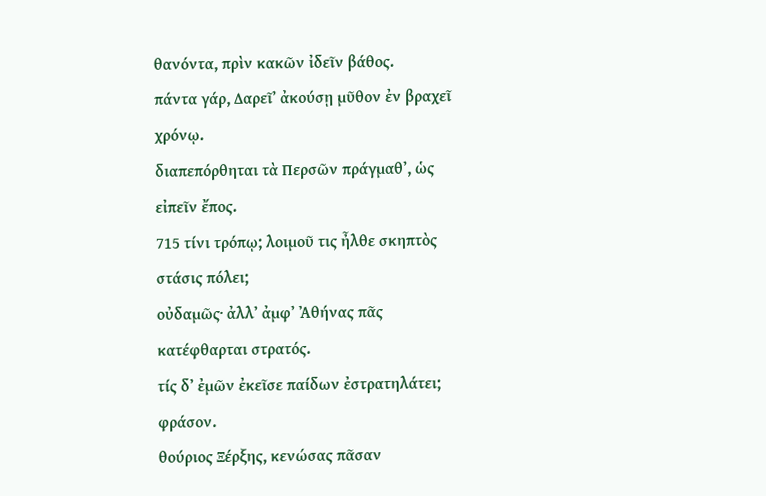θανόντα, πρὶν κακῶν ἰδεῖν βάθος.
πάντα γάρ, Δαρεῖʼ ἀκούσῃ μῦθον ἐν βραχεῖ χρόνῳ.
διαπεπόρθηται τὰ Περσῶν πράγμαθʼ, ὡς εἰπεῖν ἔπος.
715 τίνι τρόπῳ; λοιμοῦ τις ἦλθε σκηπτὸς στάσις πόλει;
οὐδαμῶς· ἀλλʼ ἀμφʼ Ἀθήνας πᾶς κατέφθαρται στρατός.
τίς δʼ ἐμῶν ἐκεῖσε παίδων ἐστρατηλάτει; φράσον.
θούριος Ξέρξης, κενώσας πᾶσαν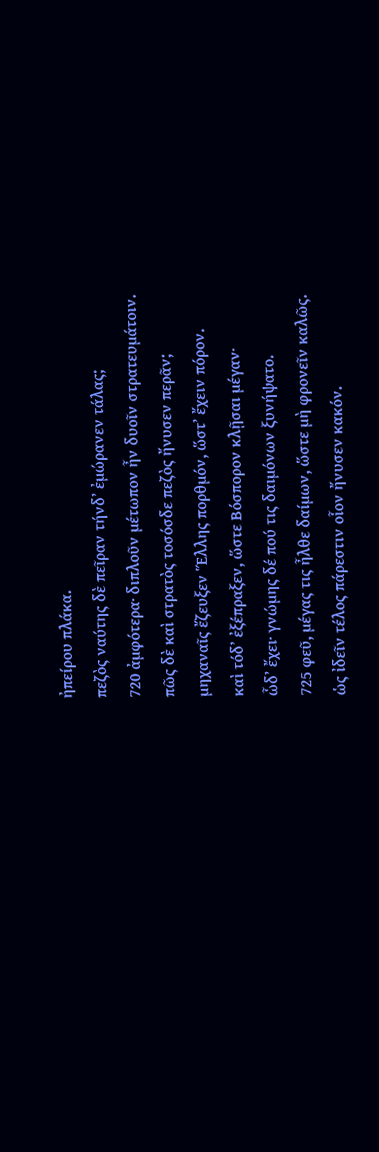ἠπείρου πλάκα.
πεζὸς ναύτης δὲ πεῖραν τήνδʼ ἐμώρανεν τάλας;
720 ἀμφότερα· διπλοῦν μέτωπον ἦν δυοῖν στρατευμάτοιν.
πῶς δὲ καὶ στρατὸς τοσόσδε πεζὸς ἤνυσεν περᾶν;
μηχαναῖς ἔζευξεν Ἕλλης πορθμόν, ὥστʼ ἔχειν πόρον.
καὶ τόδʼ ἐξέπραξεν, ὥστε Βόσπορον κλῇσαι μέγαν·
ὧδʼ ἔχει· γνώμης δέ πού τις δαιμόνων ξυνήψατο.
725 φεῦ, μέγας τις ἦλθε δαίμων, ὥστε μὴ φρονεῖν καλῶς.
ὡς ἰδεῖν τέλος πάρεστιν οἷον ἤνυσεν κακόν.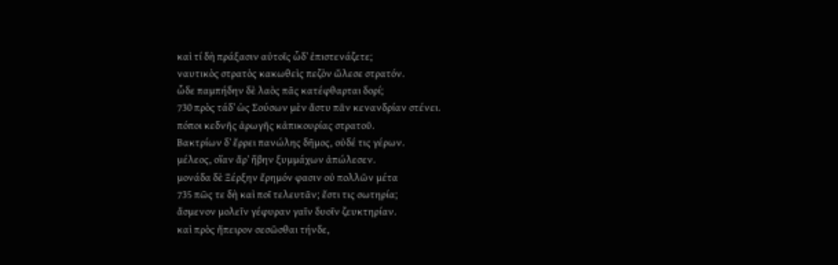καὶ τί δὴ πράξασιν αὐτοῖς ὧδʼ ἐπιστενάζετε;
ναυτικὸς στρατὸς κακωθεὶς πεζὸν ὤλεσε στρατόν.
ὧδε παμπήδην δὲ λαὸς πᾶς κατέφθαρται δορί;
730 πρὸς τάδʼ ὡς Σούσων μὲν ἄστυ πᾶν κενανδρίαν στένει.
πόποι κεδνῆς ἀρωγῆς κἀπικουρίας στρατοῦ.
Βακτρίων δʼ ἔρρει πανώλης δῆμος, οὐδέ τις γέρων.
μέλεος, οἵαν ἄρʼ ἥβην ξυμμάχων ἀπώλεσεν.
μονάδα δὲ Ξέρξην ἔρημόν φασιν οὐ πολλῶν μέτα
735 πῶς τε δὴ καὶ ποῖ τελευτᾶν; ἔστι τις σωτηρία;
ἄσμενον μολεῖν γέφυραν γαῖν δυοῖν ζευκτηρίαν.
καὶ πρὸς ἤπειρον σεσῶσθαι τήνδε,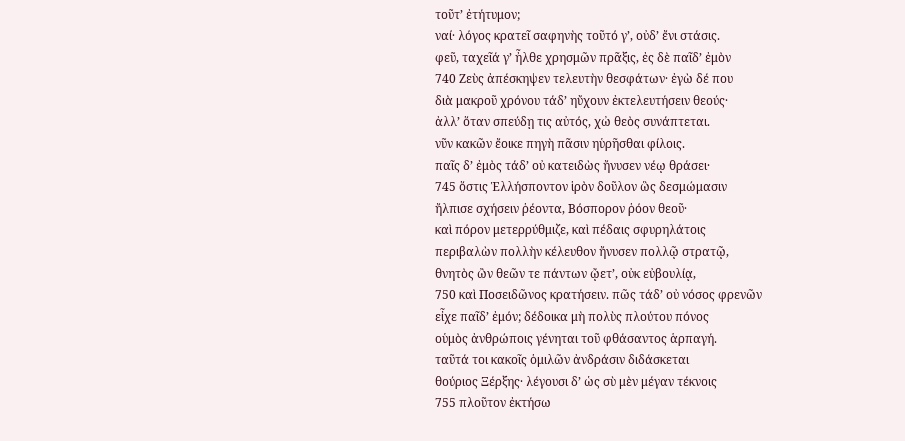τοῦτʼ ἐτήτυμον;
ναί· λόγος κρατεῖ σαφηνὴς τοῦτό γʼ, οὐδʼ ἔνι στάσις.
φεῦ, ταχεῖά γʼ ἦλθε χρησμῶν πρᾶξις, ἐς δὲ παῖδʼ ἐμὸν
740 Ζεὺς ἀπέσκηψεν τελευτὴν θεσφάτων· ἐγὼ δέ που
διὰ μακροῦ χρόνου τάδʼ ηὔχουν ἐκτελευτήσειν θεούς·
ἀλλʼ ὅταν σπεύδῃ τις αὐτός, χὠ θεὸς συνάπτεται.
νῦν κακῶν ἔοικε πηγὴ πᾶσιν ηὑρῆσθαι φίλοις.
παῖς δʼ ἐμὸς τάδʼ οὐ κατειδὼς ἤνυσεν νέῳ θράσει·
745 ὅστις Ἑλλήσποντον ἱρὸν δοῦλον ὣς δεσμώμασιν
ἤλπισε σχήσειν ῥέοντα, Βόσπορον ῥόον θεοῦ·
καὶ πόρον μετερρύθμιζε, καὶ πέδαις σφυρηλάτοις
περιβαλὼν πολλὴν κέλευθον ἤνυσεν πολλῷ στρατῷ,
θνητὸς ὢν θεῶν τε πάντων ᾤετʼ, οὐκ εὐβουλίᾳ,
750 καὶ Ποσειδῶνος κρατήσειν. πῶς τάδʼ οὐ νόσος φρενῶν
εἶχε παῖδʼ ἐμόν; δέδοικα μὴ πολὺς πλούτου πόνος
οὑμὸς ἀνθρώποις γένηται τοῦ φθάσαντος ἁρπαγή.
ταῦτά τοι κακοῖς ὁμιλῶν ἀνδράσιν διδάσκεται
θούριος Ξέρξης· λέγουσι δʼ ὡς σὺ μὲν μέγαν τέκνοις
755 πλοῦτον ἐκτήσω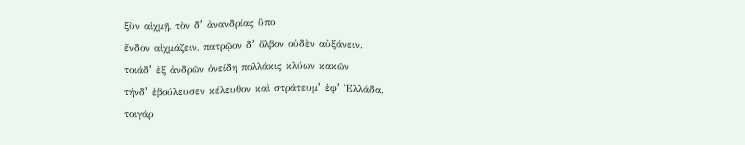ξὺν αἰχμῇ, τὸν δʼ ἀνανδρίας ὕπο
ἔνδον αἰχμάζειν, πατρῷον δʼ ὄλβον οὐδὲν αὐξάνειν.
τοιάδʼ ἐξ ἀνδρῶν ὀνείδη πολλάκις κλύων κακῶν
τήνδʼ ἐβούλευσεν κέλευθον καὶ στράτευμʼ ἐφʼ Ἑλλάδα.
τοιγάρ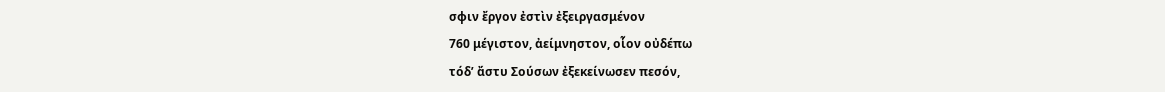σφιν ἔργον ἐστὶν ἐξειργασμένον
760 μέγιστον, ἀείμνηστον, οἷον οὐδέπω
τόδʼ ἄστυ Σούσων ἐξεκείνωσεν πεσόν,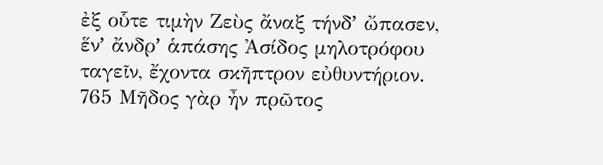ἐξ οὗτε τιμὴν Ζεὺς ἄναξ τήνδʼ ὤπασεν,
ἕνʼ ἄνδρʼ ἁπάσης Ἀσίδος μηλοτρόφου
ταγεῖν, ἔχοντα σκῆπτρον εὐθυντήριον.
765 Μῆδος γὰρ ἦν πρῶτος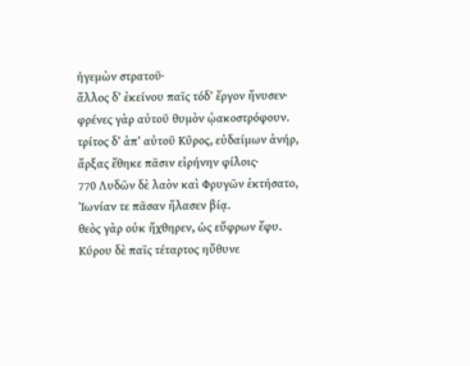ἡγεμὼν στρατοῦ·
ἄλλος δʼ ἐκείνου παῖς τόδʼ ἔργον ἤνυσεν·
φρένες γὰρ αὐτοῦ θυμὸν ᾠακοστρόφουν.
τρίτος δʼ ἀπʼ αὐτοῦ Κῦρος, εὐδαίμων ἀνήρ,
ἄρξας ἔθηκε πᾶσιν εἰρήνην φίλοις·
770 Λυδῶν δὲ λαὸν καὶ Φρυγῶν ἐκτήσατο,
Ἰωνίαν τε πᾶσαν ἤλασεν βίᾳ.
θεὸς γὰρ οὐκ ἤχθηρεν, ὡς εὔφρων ἔφυ.
Κύρου δὲ παῖς τέταρτος ηὔθυνε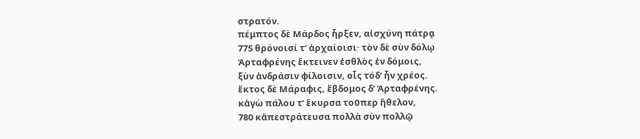στρατόν.
πέμπτος δὲ Μάρδος ἦρξεν, αἰσχύνη πάτρᾳ
775 θρόνοισί τʼ ἀρχαίοισι· τὸν δὲ σὺν δόλῳ
Ἀρταφρένης ἔκτεινεν ἐσθλὸς ἐν δόμοις,
ξὺν ἀνδράσιν φίλοισιν, οἷς τόδʼ ἦν χρέος.
ἕκτος δὲ Μάραφις, ἕβδομος δʼ Ἀρταφρένης.
κἀγὼ πάλου τʼ ἔκυρσα τοῦπερ ἤθελον,
780 κἀπεστράτευσα πολλὰ σὺν πολλῷ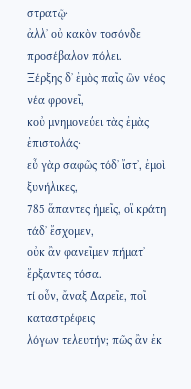στρατῷ·
ἀλλʼ οὐ κακὸν τοσόνδε προσέβαλον πόλει.
Ξέρξης δʼ ἐμὸς παῖς ὢν νέος νέα φρονεῖ,
κοὐ μνημονεύει τὰς ἐμὰς ἐπιστολάς·
εὖ γὰρ σαφῶς τόδʼ ἴστʼ, ἐμοὶ ξυνήλικες,
785 ἅπαντες ἡμεῖς, οἳ κράτη τάδʼ ἔσχομεν,
οὐκ ἂν φανεῖμεν πήματʼ ἔρξαντες τόσα.
τί οὖν, ἄναξ Δαρεῖε, ποῖ καταστρέφεις
λόγων τελευτήν; πῶς ἂν ἐκ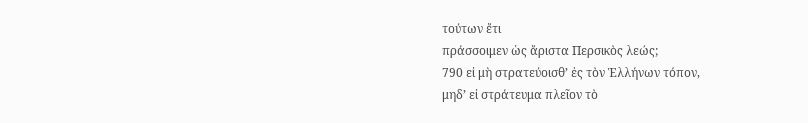τούτων ἔτι
πράσσοιμεν ὡς ἄριστα Περσικὸς λεώς;
790 εἰ μὴ στρατεύοισθʼ ἐς τὸν Ἑλλήνων τόπον,
μηδʼ εἰ στράτευμα πλεῖον τὸ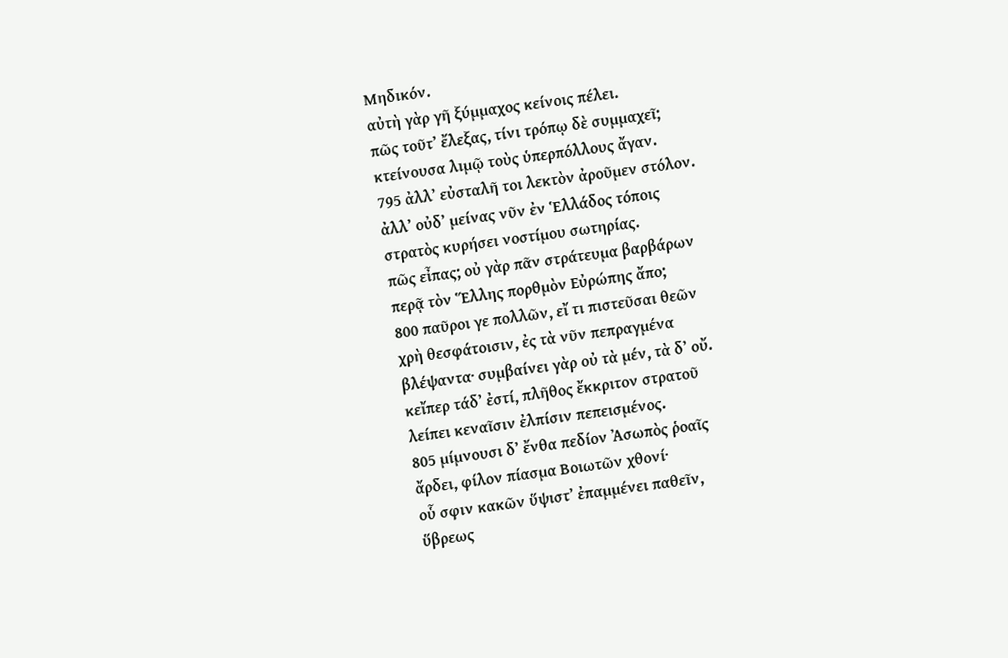Μηδικόν.
αὐτὴ γὰρ γῆ ξύμμαχος κείνοις πέλει.
πῶς τοῦτʼ ἔλεξας, τίνι τρόπῳ δὲ συμμαχεῖ;
κτείνουσα λιμῷ τοὺς ὑπερπόλλους ἄγαν.
795 ἀλλʼ εὐσταλῆ τοι λεκτὸν ἀροῦμεν στόλον.
ἀλλʼ οὐδʼ μείνας νῦν ἐν Ἑλλάδος τόποις
στρατὸς κυρήσει νοστίμου σωτηρίας.
πῶς εἶπας; οὐ γὰρ πᾶν στράτευμα βαρβάρων
περᾷ τὸν Ἕλλης πορθμὸν Εὐρώπης ἄπο;
800 παῦροι γε πολλῶν, εἴ τι πιστεῦσαι θεῶν
χρὴ θεσφάτοισιν, ἐς τὰ νῦν πεπραγμένα
βλέψαντα· συμβαίνει γὰρ οὐ τὰ μέν, τὰ δʼ οὔ.
κεἴπερ τάδʼ ἐστί, πλῆθος ἔκκριτον στρατοῦ
λείπει κεναῖσιν ἐλπίσιν πεπεισμένος.
805 μίμνουσι δʼ ἔνθα πεδίον Ἀσωπὸς ῥοαῖς
ἄρδει, φίλον πίασμα Βοιωτῶν χθονί·
οὗ σφιν κακῶν ὕψιστʼ ἐπαμμένει παθεῖν,
ὕβρεως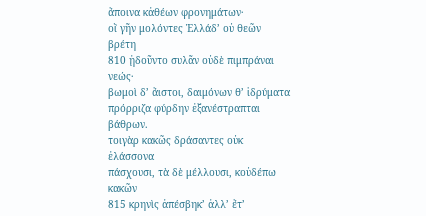ἄποινα κἀθέων φρονημάτων·
οἳ γῆν μολόντες Ἑλλάδʼ οὐ θεῶν βρέτη
810 ᾐδοῦντο συλᾶν οὐδὲ πιμπράναι νεώς·
βωμοὶ δʼ ἄιστοι, δαιμόνων θʼ ἱδρύματα
πρόρριζα φύρδην ἐξανέστραπται βάθρων.
τοιγὰρ κακῶς δράσαντες οὐκ ἐλάσσονα
πάσχουσι, τὰ δὲ μέλλουσι, κοὐδέπω κακῶν
815 κρηνὶς ἀπέσβηκʼ ἀλλʼ ἔτʼ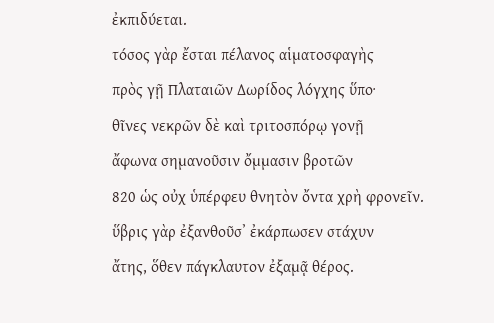ἐκπιδύεται.
τόσος γὰρ ἔσται πέλανος αἱματοσφαγὴς
πρὸς γῇ Πλαταιῶν Δωρίδος λόγχης ὕπο·
θῖνες νεκρῶν δὲ καὶ τριτοσπόρῳ γονῇ
ἄφωνα σημανοῦσιν ὄμμασιν βροτῶν
820 ὡς οὐχ ὑπέρφευ θνητὸν ὄντα χρὴ φρονεῖν.
ὕβρις γὰρ ἐξανθοῦσʼ ἐκάρπωσεν στάχυν
ἄτης, ὅθεν πάγκλαυτον ἐξαμᾷ θέρος.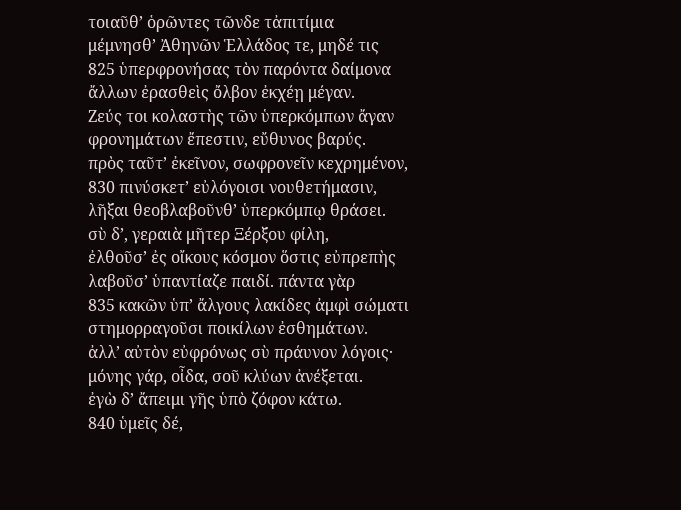τοιαῦθʼ ὁρῶντες τῶνδε τἀπιτίμια
μέμνησθʼ Ἀθηνῶν Ἑλλάδος τε, μηδέ τις
825 ὑπερφρονήσας τὸν παρόντα δαίμονα
ἄλλων ἐρασθεὶς ὄλβον ἐκχέῃ μέγαν.
Ζεύς τοι κολαστὴς τῶν ὑπερκόμπων ἄγαν
φρονημάτων ἔπεστιν, εὔθυνος βαρύς.
πρὸς ταῦτʼ ἐκεῖνον, σωφρονεῖν κεχρημένον,
830 πινύσκετʼ εὐλόγοισι νουθετήμασιν,
λῆξαι θεοβλαβοῦνθʼ ὑπερκόμπῳ θράσει.
σὺ δʼ, γεραιὰ μῆτερ Ξέρξου φίλη,
ἐλθοῦσʼ ἐς οἴκους κόσμον ὅστις εὐπρεπὴς
λαβοῦσʼ ὑπαντίαζε παιδί. πάντα γὰρ
835 κακῶν ὑπʼ ἄλγους λακίδες ἀμφὶ σώματι
στημορραγοῦσι ποικίλων ἐσθημάτων.
ἀλλʼ αὐτὸν εὐφρόνως σὺ πράυνον λόγοις·
μόνης γάρ, οἶδα, σοῦ κλύων ἀνέξεται.
ἐγὼ δʼ ἄπειμι γῆς ὑπὸ ζόφον κάτω.
840 ὑμεῖς δέ,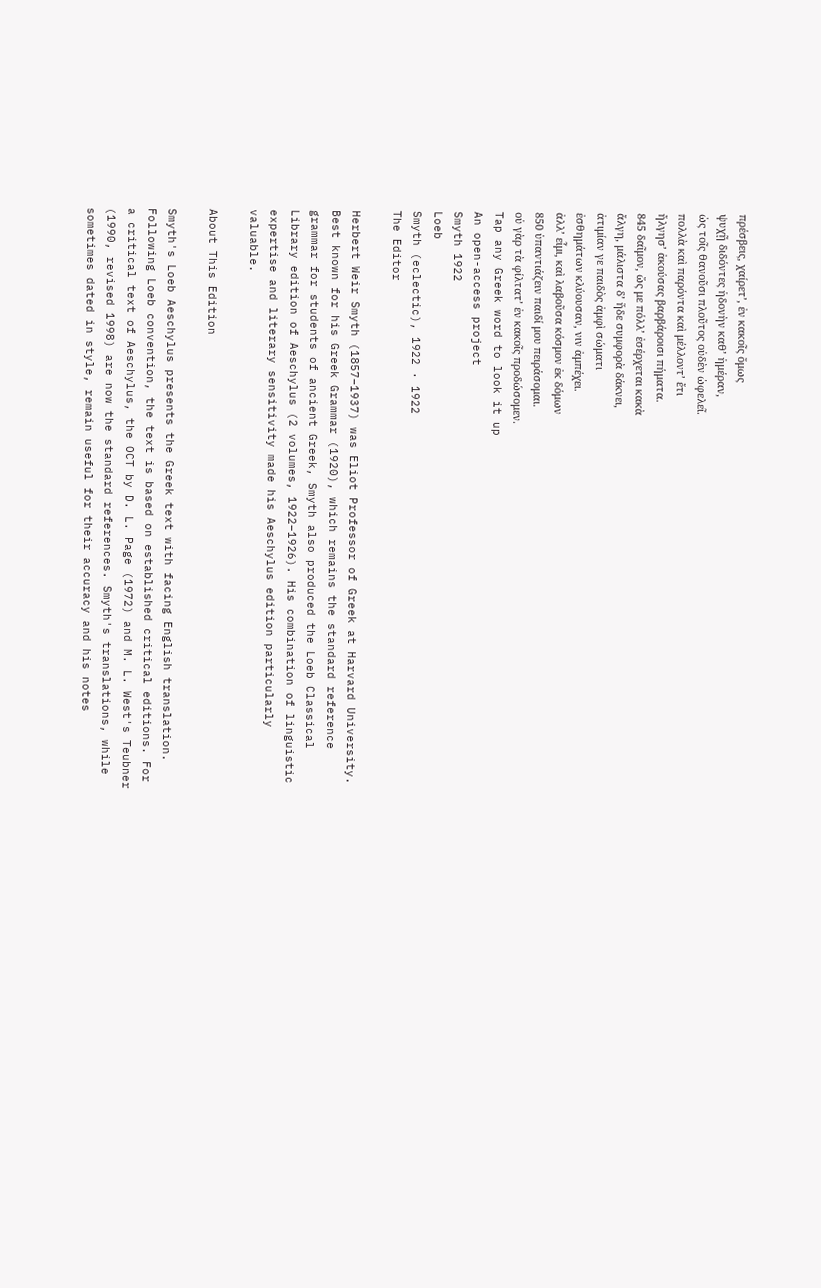πρέσβεις, χαίρετʼ, ἐν κακοῖς ὅμως
ψυχῇ διδόντες ἡδονὴν καθʼ ἡμέραν,
ὡς τοῖς θανοῦσι πλοῦτος οὐδὲν ὠφελεῖ.
πολλὰ καὶ παρόντα καὶ μέλλοντʼ ἔτι
ἤλγησʼ ἀκούσας βαρβάροισι πήματα.
845 δαῖμον, ὥς με πόλλʼ ἐσέρχεται κακὰ
ἄλγη, μάλιστα δʼ ἥδε συμφορὰ δάκνει,
ἀτιμίαν γε παιδὸς ἀμφὶ σώματι
ἐσθημάτων κλύουσαν, νιν ἀμπέχει.
ἀλλʼ εἶμι, καὶ λαβοῦσα κόσμον ἐκ δόμων
850 ὑπαντιάζειν παιδί μου πειράσομαι.
οὐ γὰρ τὰ φίλτατʼ ἐν κακοῖς προδώσομεν.
Tap any Greek word to look it up
An open-access project
Smyth 1922
Loeb
Smyth (eclectic), 1922 · 1922
The Editor

Herbert Weir Smyth (1857–1937) was Eliot Professor of Greek at Harvard University. Best known for his Greek Grammar (1920), which remains the standard reference grammar for students of ancient Greek, Smyth also produced the Loeb Classical Library edition of Aeschylus (2 volumes, 1922–1926). His combination of linguistic expertise and literary sensitivity made his Aeschylus edition particularly valuable.

About This Edition

Smyth's Loeb Aeschylus presents the Greek text with facing English translation. Following Loeb convention, the text is based on established critical editions. For a critical text of Aeschylus, the OCT by D. L. Page (1972) and M. L. West's Teubner (1990, revised 1998) are now the standard references. Smyth's translations, while sometimes dated in style, remain useful for their accuracy and his notes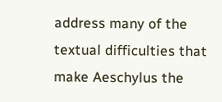address many of the textual difficulties that make Aeschylus the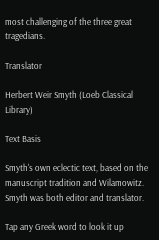most challenging of the three great tragedians.

Translator

Herbert Weir Smyth (Loeb Classical Library)

Text Basis

Smyth's own eclectic text, based on the manuscript tradition and Wilamowitz. Smyth was both editor and translator.

Tap any Greek word to look it up